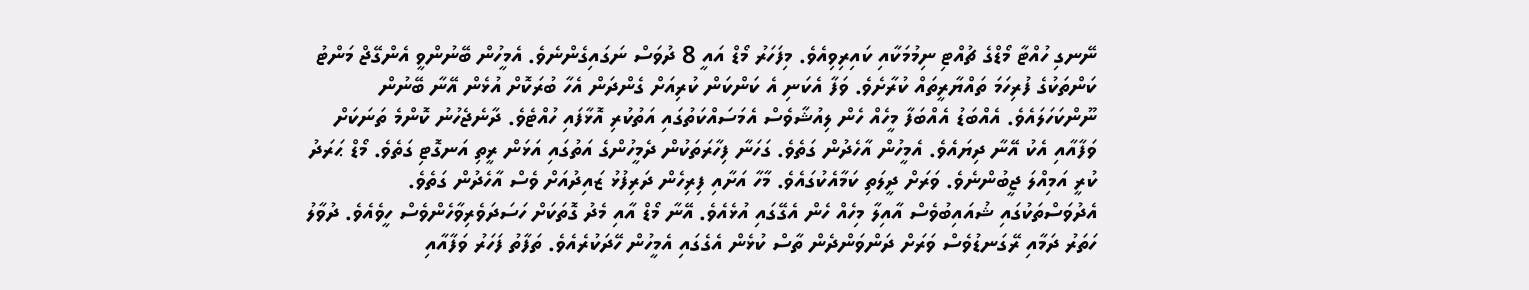ނޭނގި ހުއްޓާ މޯޑްގެ ޗުއްޓި ނިމުމަކާއި ކައިރިވިއެވެ. މިފަހަރު މޯޑް އައީ 8 ދުވަސް ނަގައިގެންނެވެ. އެމީހުން ބޭނުންވީ އެންގޭޖް މަންޓު ކަންތަކުގެ ފުރިހަމަ ތައްޔާރީތައް ކުރާށެވެ. ވަފާ އެކަނި އެ ކަންކަން ކުރިއަށް ގެންދަން އެހާ ބުރަކޮށް އުޅެން އޭނާ ބޭނުން ނޫންކަހަލައެވެ. އެއްބަޑު އެއްބަފާ މީހެއް ހެން ލިއުޝާވެސް އެމަސައްކަތުގައި އަތުކުރި އޮޅާފައި ހުއްޓެވެ. ދާނެޖެހުނު ކޮންމެ ތަނަކަށް ވަފާއާއި އެކު އޭނާ ދިޔައެވެ. އެމީހުން އާހެދުން ގަތެވެ. ގަހަނާ ފިހާރަތަކުން ދެމީހުންގެ އަތުގައި އަޅަން ރީތި އަނގޮޓި ގަތެވެ. މޯޑް ޙަރަދު ކުރީ އަމިއްލަ ޖީބުންނެވެ. ވަރަށް ދީލަތި ކަމާއެކުގައެވެ. މާހާ އަށާއި ފިރިހެން ދަރިފުޅު ޒައިދުއަށް ވެސް އާހެދުން ގަތެވެ.
އެދުވަސްތަކުގައި ޝުއައިބުވެސް އާއިލާ މިހެއް ހެން އެގޭގައި އުޅެއެވެ. އޭނާ މޯޑް އާއި މެދު ގޮތަކަށް ހަސަދަވެރިވާހެންވެސް ހީވެއެވެ. ދުވާލު ހަތަރު ދަމާއި ރޭގަނޑުވެސް ވަރަށް ދަންވަންދެން ތާސް ކުޅެން އެގެގައި އެމީހުން ހޭދަކުރެއެވެ. ތަފާތު ފަހަރު ވަފާއާއި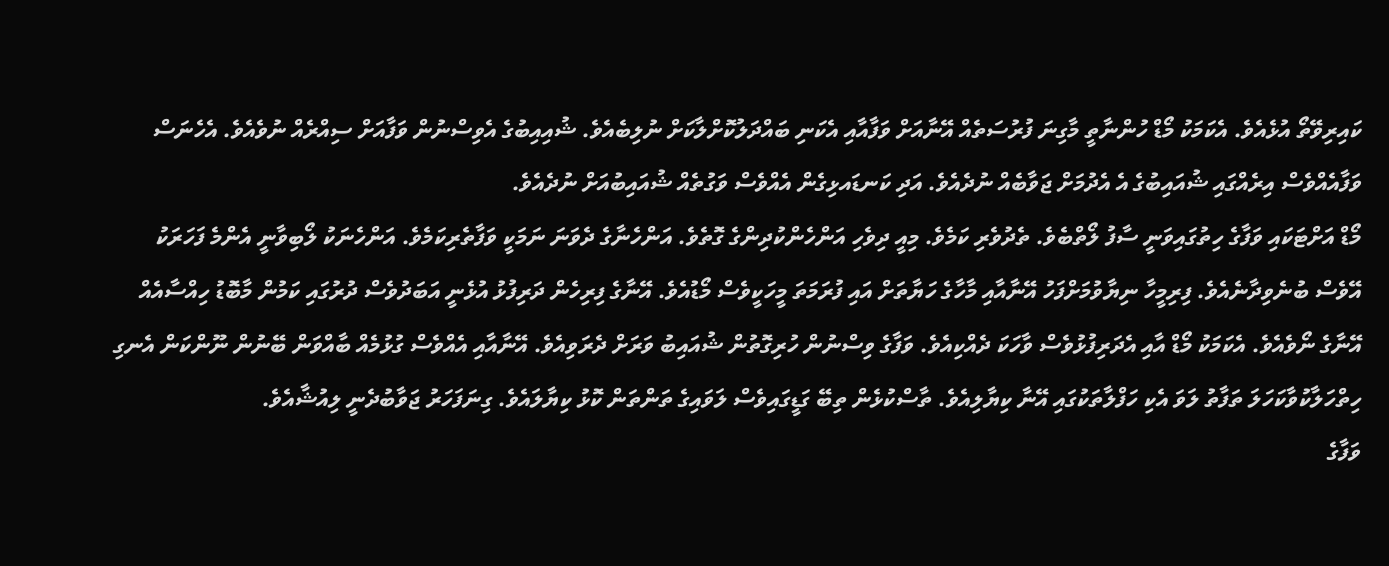ކައިރިވޭތޯ އުޅެއެވެ. އެކަމަކު މޯޑް ހުންނާތީ މާގިނަ ފުރުސަތެއް އޭނާއަށް ވަފާއާއި އެކަނި ބައްދަލުކޮށްލާކަށް ނުލިބެއެވެ. ޝުއިއިބުގެ އެވިސްނުން ވަފާއަށް ސިއްރެއް ނުވެއެވެ. އެހެނަސް ވަފާއެއްވެސް އިރެއްގައި ޝުއައިބުގެ އެ އެދުމަށް ޖަވާބެއް ނުދެއެވެ. އަދި ކަނޑައޅިގެން އެއްވެސް ވަގުތެއް ޝުއައިބުއަށް ނުދެއެވެ.
މޯޑް އަށްޓަކައި ވަފާގެ ހިތުގައިވަނީ ސާފު ލޯތްބެވެ. ތެދުވެރި ކަމެވެ. މިއީ ދިވެހި އަންހެންކުދިންގެ ގޮތެވެ. އަންހެނާގެ ދެވަނަ ނަމަކީ ވަފާތެރިކަމެވެ. އަންހެނަކު ލޯބިވާނީ އެންމެ ފަހަރަކު އޭވެސް ބުނެވިދާނެއެވެ. ފިރިމީހާ ނިޔާވުމަށްފަހު އޭނާއާއި މާހާގެ ހަޔާތަށް އައި ފުރަމަތަ މީހަކީވެސް މޯޑުއެވެ. އޭނާގެ ފިރިހެން ދަރިފުޅު އުޅެނީ އަބަދުވެސް ދުރުގައި ކަމުން މާބޮޑު ހިއްސާއެއް އޭނާގެ ނޯވެއެވެ. އެކަމަކު މޯޑް އާއި އެދަރިފުޅުވެސް ވާހަކަ ދެއްކިއެވެ. ވަފާގެ ވިސްނުން ހުރިގޮތުން ޝުއައިބު ވަރަށް ދެރަވިއެވެ. އޭނާއާއި އެއްވެސް ގުޅުމެއް ބާއްވަން ބޭނުން ނޫންކަން އެނގި ހިތްހަލާކުވާކަހަލަ ތަފާތު ލަވަ އެކި ހަފްލާތަކުގައި އޭނާ ކިޔާލިއެވެ. ތާސްކުޅެން ތިބޭ ގަޑީގައިވެސް ލަވައިގެ ތަންތަން ކޮޅު ކިޔާލައެވެ. ގިނަފަހަރު ޖަވާބުދެނީ ލިއުޝާއެވެ.
ވަފާގެ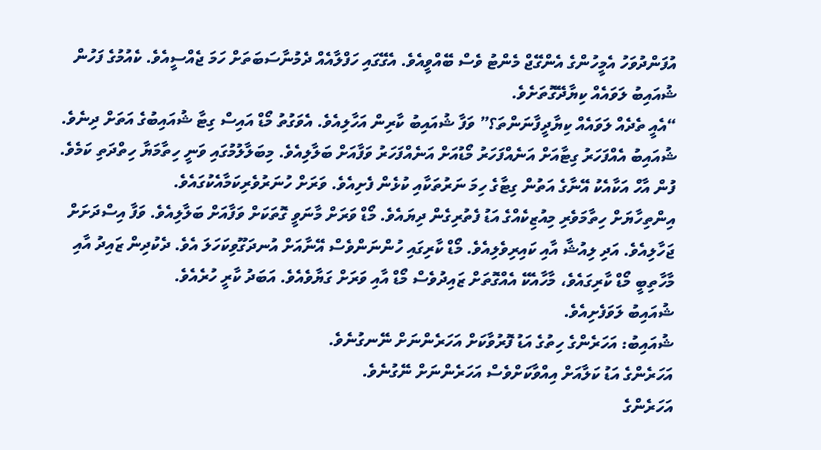އުފަންދުވަހު އެމީހުންގެ އެންގޭޖް މެންޓު ވެސް ބޭއްވީއެވެ. އެގޭގައި ހަފްލާއެއް ދެމުނާސަބަތަށް ހަމަ ޖެއްސީއެވެ. ކެއުމުގެ ފަހުން ޝުއައިބު ލަވައެއް ކިޔާދޭގޮތަށެވެ.
“އެއީ ތެދެއް ލަވައެއް ކިޔާދީފާނަންތަ؟” ވަފާ ޝުއައިބު ކާރިން އަހާލިއެވެ. އެވަގުތު މޯޑް އައިސް ގިޓާ ޝުއައިބުގެ އަތަށް ދިނެވެ. ޝުއައިބު އެއްފަހަރު ގިޓާއަށް އަނެއްފަހަރު މޯޑުއަށް އަނެއްފަހަރު ވަފާއަށް ބަލާލިއެވެ. މިބަލާލުމުގައި ވަނީ ހިތާމަޔާ ހިތްދަތި ކަމެވެ. ފުން އާހް އަކާއެކު އޭނާގެ އަތުން ގިޓާގެ ހިމަ ނަރުތަކާއި ކުޅެން ފެށިއެވެ. ވަރަށް ހުނަރުވެރިކަމާއެކުގައެވެ.
އިންތިހާޔަށް ހިތާމަވެރި މިއުޒިކެއްގެ އަޑު ފެތުރިގެން ދިޔައެވެ. މޯޑް ވަރަށް މާނަވީ ގޮތަކަށް ވަފާއަށް ބަލާލިއެވެ. ވަފާ އިސްދަށަށް ޖަހާލިއެވެ. އަދި ލިއުޝާ އާއި ކައިރިވެލިއެވެ. މޯޑް ކާރިގައި ހުންނަންވެސް އޭނާއަށް އުނދަގޫވިކަހަލަ އެވެ. ދެކުދިން ޒައިދު އާއި މާހާތިބީ މޯޑް ކާރިގައެވެ، މާހާއެކޭ އެއްގޮތަށް ޒައިދުވެސް މޯޑް އާއި ވަރަށް ގަޔާވެއެވެ. އަބަދު ކާރީ ހުރެއެވެ.
ޝުއައިބު ލަވަފެށިއެވެ.
ޝުއައިބު: އަހަރެންގެ ހިތުގެ އަޑު ފޮރުވާކަށް އަހަރެންނަށް ނޭނގުނެވެ.
އަހަރެންގެ އަޑު ކަލާއަށް އިއްވާކަށްވެސް އަހަރެންނަށް ނޭގުނެވެ.
އަހަރެންގެ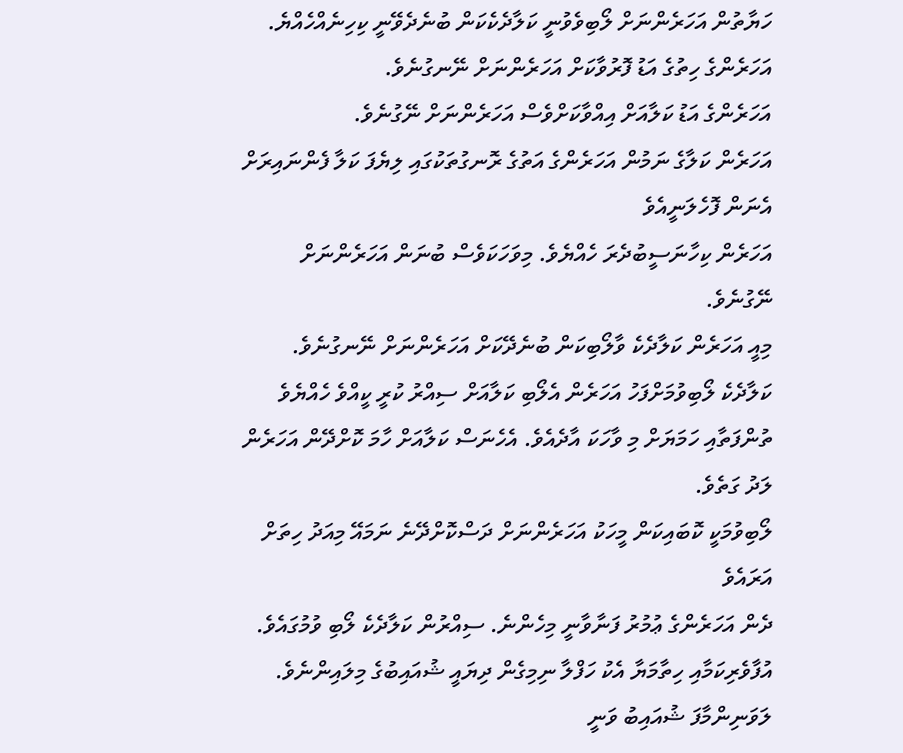ހަޔާތުން އަހަރެންނަށް ލޯބިވެވުނީ ކަލާދެކެކަން ބުނެދެވޭނީ ކިހިނެއްހެއްޔެ.
އަހަރެންގެ ހިތުގެ އަޑު ފޮރުވާކަށް އަހަރެންނަށް ނޭނގުނެވެ.
އަހަރެންގެ އަޑު ކަލާއަށް އިއްވާކަށްވެސް އަހަރެންނަށް ނޭގުނެވެ.
އަހަރެން ކަލާގެ ނަމުން އަހަރެންގެ އަތުގެ ރޮނގުތަކުގައި ލިޔެފަ ކަލާ ފެންނައިރަށް އެނަން ފޮހެލަނީއެވެ
އަހަރެން ކިހާނަސީބުދެރަ ހެއްޔެވެ. މިވަހަކަވެސް ބުނަން އަހަރެންނަށް ނޭގުނެވެ.
މިއީ އަހަރެން ކަލާދެކެ ވާލޯބިކަން ބުނެދޭކަށް އަހަރެންނަށް ނޭނގުނެވެ.
ކަލާދެކެ ލޯބިވުމަށްފަހު އަހަރެން އެލޯބި ކަލާއަށް ސިއްރު ކުރީ ކީއްވެ ހެއްޔެވެ
ތުންފަތާއި ހަމަޔަށް މި ވާހަކަ އާދެއެވެ. އެހެނަސް ކަލާއަށް ހާމަ ކޮށްދޭން އަހަރެން ލަދު ގަތެވެ.
ލޯބިވުމަކީ ކޮބައިކަން މީހަކު އަހަރެންނަށް ދަސްކޮށްދޭނެ ނަމައޭ މިއަދު ހިތަށް އަރައެވެ
ދެން އަހަރެންގެ ޢުމުރު ފަނާވާނީ މިހެންނެ. ސިއްރުން ކަލާދެކެ ލޯބި ވުމުގައެވެ.
އުފާވެރިކަމާއި ހިތާމަޔާ އެކު ހަފްލާ ނިމިގެން ދިޔައީ ޝުއައިބުގެ މިލައިންނެވެ. ލަވަނިންމާފަ ޝުއައިބު ވަނީ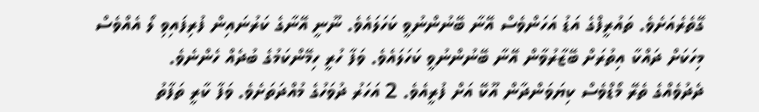ގޭތެރެއަށެވެ. ތައުރީފްގެ އަޑު އަހަންވެސް އޭނާ ބޭނުންނުވީ ކަހަލައެވެ. ނޫނީ އޭނާގެ ކަރުނައިން ފުރިފައިވި ލޯ އެއްވެސް މިހަކަށް ދައްކާ އިތުރަށް ބޭޒާރުވާން އޭނާ ބޭނުންނުވީ ކަހަލައެވެ. ވަފާ ހުރީ ހިމޭންކަމުގެ ބުދެއް ހެންނެވެ.
ދެދުވެއްގެ ތެރޭ މޯޑްވެސް ކިޔަވަންދާން އޫކޭ އަށް ފުރީއެވެ. 2 އަހަރު ދުވަހުގެ މުއްދަތަށެވެ. ވަފާ ކާރީ ތަފާތު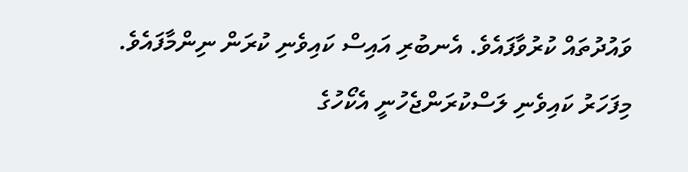ވައުދުތައް ކުރުވާފައެވެ. އެނބުރި އައިސް ކައިވެނި ކުރަން ނިންމާފައެވެ. މިފަހަރު ކައިވެނި ލަސްކުރަންޖެހުނީ އެކޯހުގެ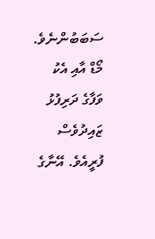ސަބަބުންނެވެ.
މޯޑް އާއި އެކު ވަފާގެ ދަރިފުޅު ޒައިދުވެސް ފުރީއެވެ. އޭނާގެ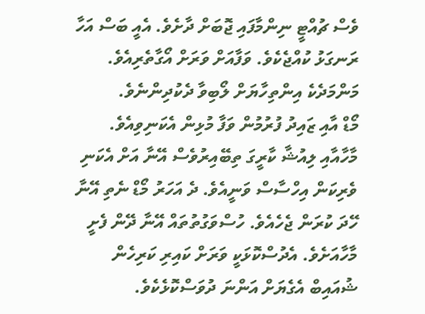ވެސް ޗުއްޓީ ނިންމާފައި ޖޮބަށް ދާށެވެ. އެއީ ބަސް އަހާ ރަނގަޅު ކުއްޖެކެވެ. ވަފާއަށް ވަރަށް އޯގާތެރިއެވެ. މަންމަދެކެ އިންތިހާޔަށް ލޯބިވާ ދެކުދިންނެވެ.
މޯޑް އާއި ޒައިދު ފުރުމުން ވަފާ މުޅިން އެކަނިވިއެވެ. މާހާއާއި ލިއުޝާ ކާރީގަ ތިބޭއިރުވެސް އޭނާ އަށް އެކަނި ވެރިކަން އިހްސާސް ވަނީއެވެ. ދެ އަހަރު މޯޑް ނެތި އޭނާ ހޭދަ ކުރަން ޖެހެއެވެ. ހުސްވަގުތުތައް އޭނާ ދޭން ފެށީ މާހާއަށެވެ. އެދުސްކޮޅަކީ ވަރަށް ކައިރި ކަރިހެން ޝުއައިބް އެގެޔަށް އަންނަ ދުވަސްކޮޅެކެވެ.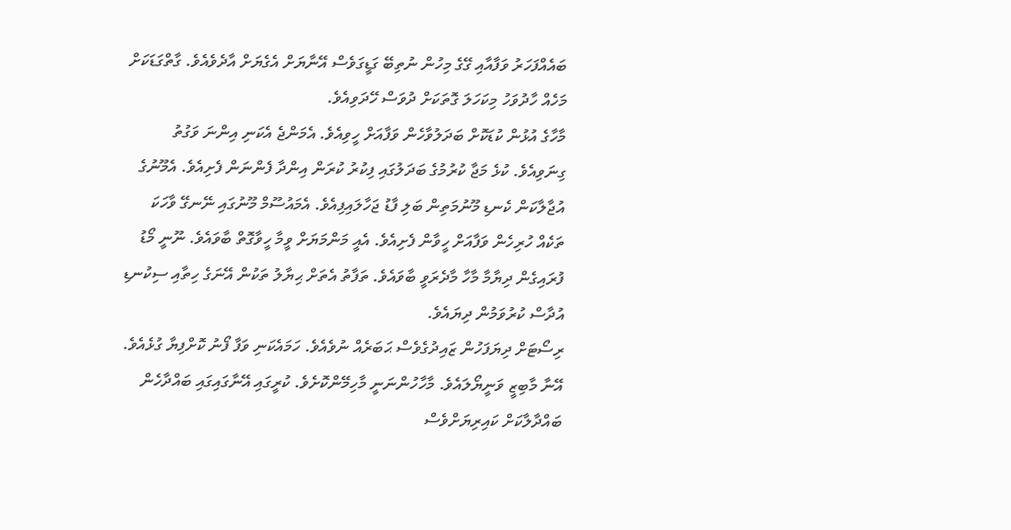ބައެއްފަހަރު ވަފާއާއި ގޭގެ މިހުން ނުތިބޭ ގަޑީގަވެސް އޭނާޔަށް އެގެޔަށް އާދެވެއެވެ. ގާތްގަޑަކަށް މަހެއް ހާދުވަހު މިކަހަލަ ގޮތަކަށް ދުވަސް ހޭދަވިއެވެ.
މާހާގެ އުޅުން ކުޑަކޮށް ބަދަލުވާހެން ވަފާއަށް ހީވިއެވެ. އެމަންޖެ އެކަނި އިންނަ ވަގުތު ގިނަވިއެވެ. ކުޅެ މަޖާ ކުރުމުގެ ބަދަލުގައި ފިކުރު ކުރަން އިންދާ ފެންނަން ފެށިއެވެ. އެމޫނުގެ އުޖާލާކަން ކެނޑި މޫނުމަތިން ބަލި ފާޑު ޖަހާލައިފިއެވެ. އެމައުސޫމް މޫނުގައި ނޭނގޭ ވާހަކަ ތަކެއް ހުރިހެން ވަފާއަށް ހީވާން ފެށިއެވެ. އެއީ މަންމަޔަށް ވީމާ ހީވާގޮތް ބާވައެވެ. ނޫނީ މޯޑު ފުރައިގެން ދިޔާމާ މާހާ މާދެރަވީ ބާވައެވެ. ތަފާތު އެތަށް ޙިޔާލު ތަކުން އޭނަގެ ހިތާއި ސިކުނޑި އުދާސް ކުރުވަމުން ދިޔައެވެ.
ރިސޯޓަށް ދިޔަފަހުން ޒައިދުގެވެސް ޙަބަރެއް ނުވެއެވެ. ހަމައެކަނި ވަފާ ފޯނު ކޮށްފިޔާ ގުޅެއެވެ. އޭނާ މާބިޒީ ވަނީޔޯލައެވެ. މާހާހުންނަނީ މާހިމޭންކޮށެވެ. ކުރީގައި އޭނާގައިގައި ބައްދާހެން ބައްދާލާކަށް ކައިރިޔަށްވެސް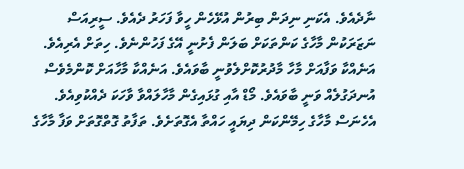ނާދެއެވެ. އެކަނި ނިދަން ބިރުން އުޅޭހެން ހީވާ ފަހަރު ދެއެވެ. ސީރިއަސް ނަޒަރަކުން މާހާގެ ކަންތަކަށް ބަލަން ފެށުނީ އޭގެ ފަހުންނެވެ. ހިތަށް އެރިއެވެ. އަނެއްކާ ވަފާއަށް މާހާ މާދުރުކޮށްލެވުނީ ބާވައެވެ. އަނެއްކާ މާހާއަށް ކޮންމެވެސް އުނދަގުލެއް ވަނީ ބާވައެވެ. މޯޑް އާއި ގުޅައިގެން މާހާލައްވާ ވާހަކަ ދެއްކުވިއެވެ. އެހެނަސް މާހާގެ ހިމޭންކަން ދިޔައީ ހައްތާ އެގޮތަށެވެ. ތަފާތު ގޮތްގޮތަށް ވަފާ މާހާގެ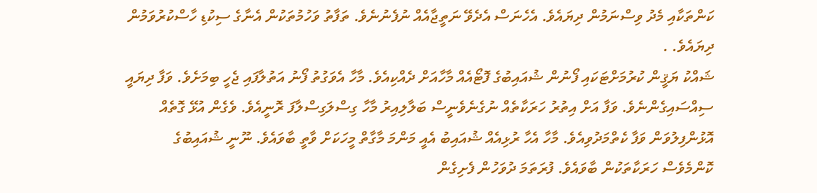ކަންތަކާއި މެދު ވިސްނަމުން ދިޔައެވެ. އެހެނަސް އެދެވޭ ނަތީޖާއެއް ނުފެނުނެވެ. ތަފާތު ވަހުމުތަކުން އެނާގެ ސިކުޑި ހާސްކުރުވަމުން ދިޔައެވެ. .
ޝައްކު ޔަޤީން ކުރުމަށްޓަކައި ފޯނުން ޝުއައިބުގެ ފޮޓޯއެއް މާހާއަށް ދެއްކިއެވެ. މާހާ އެވަގުތު ފޯނު އަތުލާފައި ޖެހީ ބިމަށެވެ. ވަފާ ދިޔައީ ސިއްސައިގެންނެވެ. ވަފާ އަށް އިތުރު ހަރަކާތެއް ނުގެނެވެނީސް ބަލާލިއިރު މާހާ ގިސްލަގިސްލާފަ ރޮނީއެވެ. ވެގެން އުޅޭ ގޮތެއް އޮޅުންފިލުވަން ވަފާ ކެތްމަދުވިއެވެ. މާހާ އެހާ ރުޅިއެއް ޝުއައިބު އެއީ މަންމަ މާގާތް މީހަކަށް ވާތީ ބާވައެވެ. ނޫނީ ޝުއައިބުގެ ކޮންމެވެސް ހަރަކާތަކުން ބާވައެވެ. ފުރަތަމަ ދުވަހުން ފެށިގެން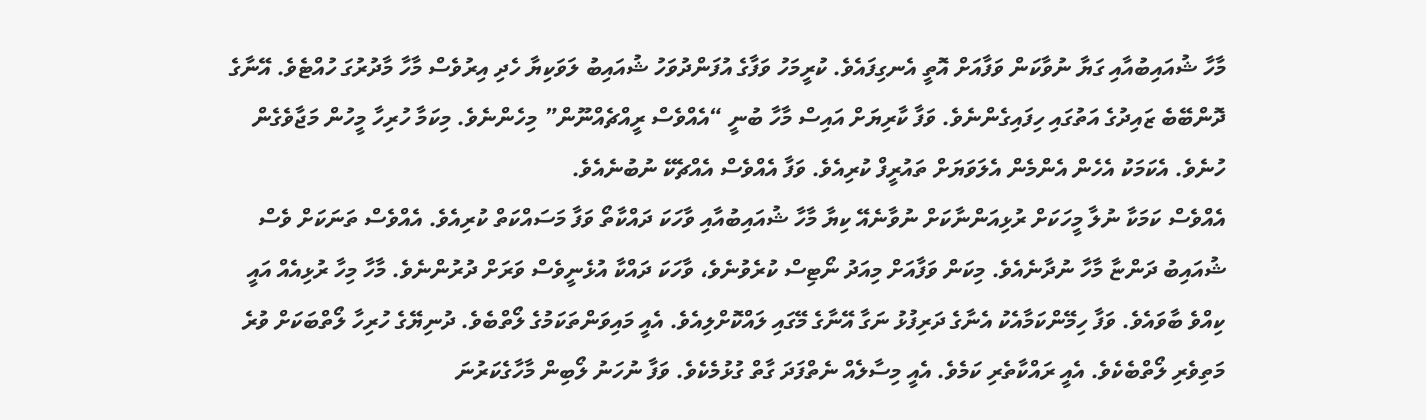މާހާ ޝުއައިބުއާއި ގަޔާ ނުވާކަން ވަފާއަށް އޮތީ އެނގިފައެވެ. ކުރީމަހު ވަފާގެ އުފަންދުވަހު ޝުއައިބު ލަވަކިޔާ ހެދި އިރުވެސް މާހާ މާދުރުގަ ހުއްޓެވެ. އޭނާގެ ދޮންބޭބެ ޒައިދުގެ އަތުގައި ހިފައިގެންނެވެ. ވަފާ ކާރިޔަށް އައިސް މާހާ ބުނީ “އެއްވެސް ރީއްޗެއްނޫން” މިހެންނެވެ. މިކަމާ ހުރިހާ މީހުން މަޖާވެގެން ހުނެވެ. އެކަމަކު އެހެން އެންމެން އެލަވަޔަށް ތައުރީފް ކުރިއެވެ. ވަފާ އެއްވެސް އެއްޗެކޭ ނުބުނެއެވެ.
އެއްވެސް ކަމަކާ ނުލާ މީހަކަށް ރުޅިއަންނާކަށް ނުވާނެއޭ ކިޔާ މާހާ ޝުއައިބުއާއި ވާހަކަ ދައްކާތޯ ވަފާ މަސައްކަތް ކުރިއެވެ. އެއްވެސް ތަނަކަށް ވެސް ޝުއައިބު ދަންޏާ މާހާ ނުދާނެއެވެ. މިކަން ވަފާއަށް މިއަދު ނޯޓިސް ކުރެވުނެވެ، ވާހަކަ ދައްކާ އުޅެނީވެސް ވަރަށް ދުރުންނެވެ. މާހާ މިހާ ރުޅިއެއް އައީ ކިއްވެ ބާވައެވެ. ވަފާ ހިމޭންކަމާއެކު އެނާގެ ދަރިފުޅު ނަގާ އޭނާގެ މޭގައި ލައްކޮށްލިއެވެ. އެއީ މައިވަންތަކަމުގެ ލޯތްބެވެ. ދުނިޔޭގެ ހުރިހާ ލޯތްބަކަށް ވުރެ މަތިވެރި ލޯތްބެކެވެ. އެއީ ރައްކާތެރި ކަމެވެ. އެއީ މިސާލެއް ނެތްފަދަ ގާތް ގުޅުމެކެވެ. ވަފާ ނުހަނު ލޯބިން މާހާގެކަރުނަ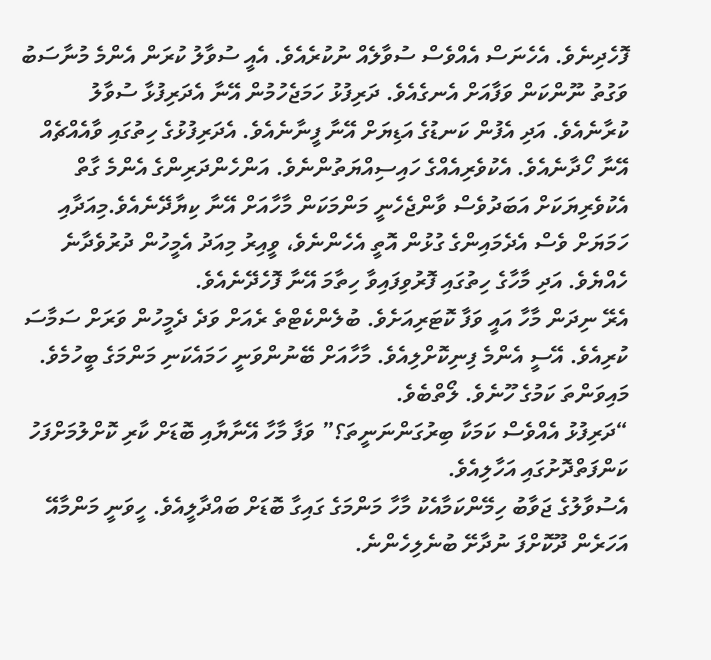ފޮހެދިނެވެ. އެހެނަސް އެއްވެސް ސުވާލެއް ނުކުރެއެވެ. އެއީ ސުވާލު ކުރަން އެންމެ މުނާސަބު ވަގުތު ނޫންކަން ވަފާއަށް އެނގެއެވެ. ދަރިފުޅު ހަމަޖެހުމުން އޭނާ އެދަރިފުޅާ ސުވާލު ކުރާނެއެވެ. އަދި އެފުން ކަނޑުގެ އަޑިޔަށް އޭނާ ފީނާނެއެވެ. އެދަރިފުޅުގެ ހިތުގައި ވާއެއްޗެއް އޭނާ ހޯދާނެއެވެ. އެކުވެރިއެއްގެ ހައިސިއްޔަތުންނެވެ. އަންހެންދަރިންގެ އެންމެ ގާތް އެކުވެރިޔަކަށް އަބަދުވެސް ވާންޖެހެނީ މަންމަކަން މާހާއަށް އޭނާ ކިޔާދޭނެއެވެ.މިއަދާއި ހަމަޔަށް ވެސް އެދެމައިންގެ ގުޅުން އޮތީ އެހެންނެވެ، ވީއިރު މިއަދު އެމީހުން ދުރުވެދާނެ ހެއްޔެވެ. އަދި މާހާގެ ހިތުގައި ފޮރުވިފައިވާ ހިތާމަ އޭނާ ފޮހެދޭނެއެވެ.
އެރޭ ނިދަން މާހާ އައީ ވަފާ ކޮޓަރިއަށެވެ. ބުލެންކެޓްތެ ރެއަށް ވަދެ ދެމީހުން ވަރަށް ސަމާސަ ކުރިއެވެ. އޭސީ އެންމެ ފިނިކޮށްލިއެވެ. މާހާއަށް ބޭނުންވަނީ ހަމައެކަނި މަންމަގެ ބީހުމެވެ. މައިވަންތަ ކަމުގެ ހޫނެވެ. ލޯތްބެވެ.
“ދަރިފުޅު އެއްވެސް ކަމަކާ ބިރުގަންނަނީތަ؟” ވަފާ މާހާ އޭނާޔާއި ބޮޑަށް ކާރި ކޮށްލުމަށްފަހު ކަންފަތްދޮށުގައި އަހާލިއެވެ.
އެސުވާލުގެ ޖަވާބު ހިމޭންކަމާއެކު މާހާ މަންމަގެ ގައިގާ ބޮޑަށް ބައްދާލީއެވެ. ހީވަނީ މަންމާއޭ އަހަރެން ދޫކޮށްފަ ނުދާށޭ ބުނެލިހެންނެ.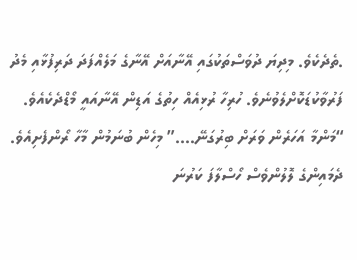.ތެދެކެވެ. މިދިޔަ ދުވަސްތަކުގައި އޭނާއަށް އޭނާގެ މަލެއްފަދަ ދަރިފުޅާއި މެދު ފަރުވާކުޑަކޮށްލެވުނެވެ. ހުރިހާ ރުޅިއެއް ހިތުގެ އަޑިން އޭނާއައީ މޯޑްދެކެއެވެ.
“މަންމާ އަހަރެން ވަރަށް ބިރުގަނޭ….” މިހެން ބުނަމުން މާހާ ރޯންފެށިއެވެ.
ދެމައިންގެ ލޮލުންވެސް ހޯސްލާފަ ކަރުނަ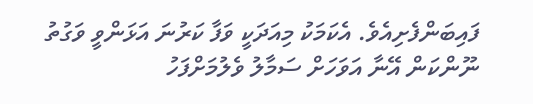ފައިބަންފެށިއެވެ. އެކަމަކު މިއަދަކީ ވަފާ ކަރުނަ އަޅަންވީ ވަގުތު ނޫންކަން އޭނާ އަވަހަށް ސަމާލު ވެލުމަށްފަހު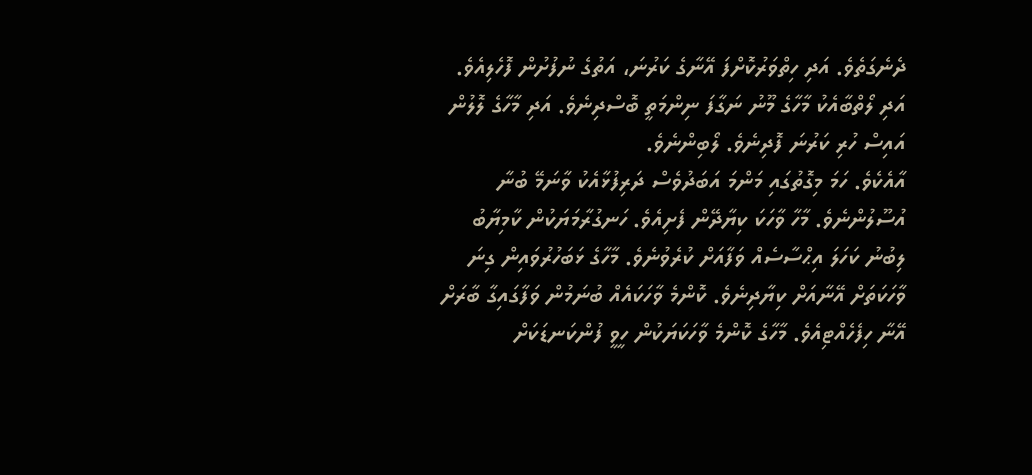ދެނެގަތެވެ. އަދި ހިތްވަރުކޮށްފަ އޭނާގެ ކަރުނަ، އަތުގެ ނުފުށުން ފޮހެލިއެވެ. އަދި ލޯތްބާއެކު މާހާގެ މޫނު ނަގާފަ ނިންމަތީ ބޮސްދިނެވެ. އަދި މާހާގެ ލޮލުން އައިސް ހުރި ކަރުނަ ފޮދިނެވެ. ލޯބިންނެވެ.
އާއެކެވެ. ހަމަ މިގޮތުގައި މަންމަ އަބަދުވެސް ދަރިފުޅާއެކު ވާނަމޭ ބުނާ އުސޫލުންނެވެ. މާހާ ވާހަކަ ކިޔާދޭން ފެށިއެވެ. ހަނގުރާމަޔަކުން ކާމިޔާބު ލިބުނު ކަހަލަ އިޙްސާސެއް ވަފާއަށް ކުރެވުނެވެ. މާހާގެ ޅަބަހުރުވައިން ގިނަ ވާހަކަތަށް އޭނާއަށް ކިޔާދިނެވެ. ކޮންމެ ވާހަކައެއް ބުނަމުން ވަފާގައިގާ ބާރަށް އޭނާ ހިފެހެއްޓިއެވެ. މާހާގެ ކޮންމެ ވާހަކަޔަކުން ހީވީ ފުންކަނޑަކަށް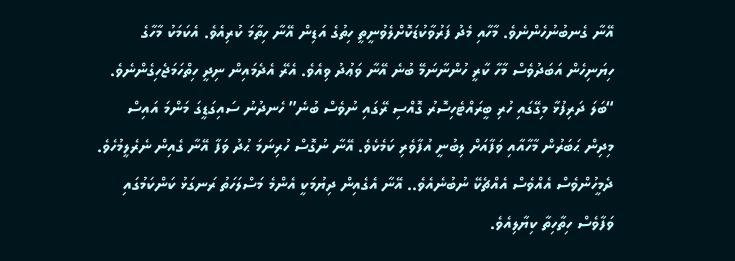އޭނާ ގެނބުނުހެންނެވެ. މާހާއި މެދު ފަރުވާކުޑަކޮށްލެވުނީތީ ހިތުގެ އަޑިން އޭނާ ހިތާމަ ކުރިއެވެ. އެކަމަކު މާހާގެ ހިޔަނިހެން އަބަދުވެސް މާހާ ކާރީ ހުންނާނަމޭ ބުނެ އޭނާ ވަޢުދު ވިއެވެ. އެރޭ އެދެމައިން ނިދީ ހިތްހަމަޖެހިގެންނެވެ.
“ބަލަ ދަރިފުޅާ މިގޭގައި ހުރި ބީރައްޓެހިސޮރު ގޮއްސި ރޭގައި ނުވެސް ބުނެ” ހެނދުނު ސައިގަޑީގަ މަންމަ އައިސް މިދިން ޙަބަރުން މާހާއާއި ވަފާއަށް ލިބުނީ އުފާވެރި ކަމެކެވެ. އޭނާ ނުގޮސް ހުރިނަމަ ޙުދު ވަފާ އޭނާ ގެއިން ނެރެލީމުހެވެ. ދެމީހުންވެސް އެއްވެސް އެއްޗެކޭ ނުބުނެއެވެ.. އޭނާ އެގެއިން ދިޔުމަކީ އެންމެ މަސްލަހަތު ރަނގަޅު ކަންކަމުގައި ވަފާވެސް ހިތާހިތާ ކިޔާލިއެވެ.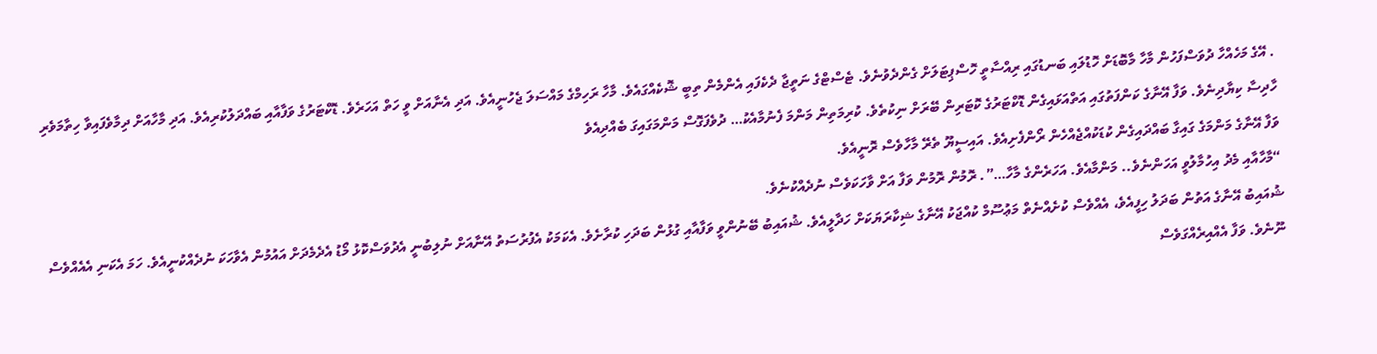. އޭގެ މަހެއްހާ ދުވަސްފަހުން މާހާ މާބޮޑަށް ހޮޑުލައި ބަނޑުގައި ރިއްސާތީ ހޮސްޕިޓަލަށް ގެންދެވުނެވެ. ޓެސްޓްގެ ނަތީޖާ ދެކެފައި އެންމެން ތިބީ ޝޮކެއްގައެވެ. މާހާ ރަހިމްގެ މައްސަލަ ޖެހުނީއެވެ. އަދި އެނާއަށް ވީ ހަތް އަހަރެވެ. ޑޮކްޓަރުގެ ވަފާއާއި ބައްދަލުކުރިއެވެ. އަދި މާހާއަށް ދިމާވެފައިވާ ހިތާމަވެރި ހާދިސާ ކިޔާދިނެވެ. ވަފާ އޭނާގެ ކަންފަތުގައި އަތްއަޅައިގެން ޑޮކްޓަރުގެ ކޮޓަރިން ބޭރަށް ނިކުތެވެ. ކުރިމަތިން މަންމަ ފެނުމާއެކު… ދުވެފަގޮސް މަންމަގައިގަ ބެއްދިއެވެ
ވަފާ އޭނާގެ މަންމަގެ ގައިގާ ބައްދައިގެން ކުޑަކުއްޖެއްހެން ރޯންފެށިއެވެ. އައިސީޔޫ ތެރޭ މާހާވެސް ރޮނީއެވެ.
“މާހާއާއި މެދު އިހުމާލުވީ އަހަންނެވެ.. މަންމާއެވެ. އަހަރެންގެ މާހާ…”. ރޮމުން ރޮމުން ވަފާ އަށް ވާހަކަވެސް ނުދެއްކުނެވެ.
ޝުއައިބު އޭނާގެ އަތުން ބަދަލު ހިފީއެވެ، އެއްވެސް ކުށެއްނެތް މަޢުސޫމް ކުއްޖަކު އޭނާގެ ޝިކާރަޔަކަށް ހަދާލީއެވެ. ޝުއައިބު ބޭނުންވީ ވަފާއާއި ގުޅުން ބަދަހި ކުރާށެވެ. އެކަމަކު އެފުރުސަތު އޭނާއަށް ނުލިބުނީ އެދުވަސްކޮޅު މޯޑު އެދެމެދަށް އައުމުން އެވާހަކަ ނުދެއްކުނީއެވެ. ހަމަ އެކަނި އެއެއްވެސް ނޫނެވެ. ވަފާ އެއްއިރެއްގަވެސް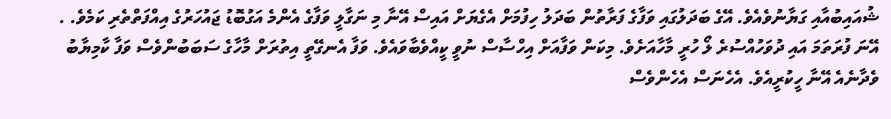ޝުއައިބުއާއި ގަޔާނުވެއެވެ. އޭގެ ބަދަލުގައި ވަފާގެ ފަރާތުން ބަދަލު ހިފުމަށް އެގެޔަށް އައިސް އޭނާ މި ނަގާލީ ވަފާގެ އެންމެ އަގުބޮޑު ޖައުހަރުގެ އިއްފަތްތެރި ކަމެވެ. .
އޭނަ ފުރަތަމަ އައި ދުވަހުއްސުރެ ލޯ ހުރީ މާހާއަށެވެ. މިކަން ވަފާއަށް އިހްސާސް ނުވީ ކީއްވެބާވައެވެ. ވަފާ އެނގޭތީ އިތުރަށް މާހާގެ ސަބަބުންވެސް ވަފާ ކާމިޔާބު ވެދާނެއެ އޭނާ ހީކުރީއެވެ. އެހެނަސް އެހެންވެސް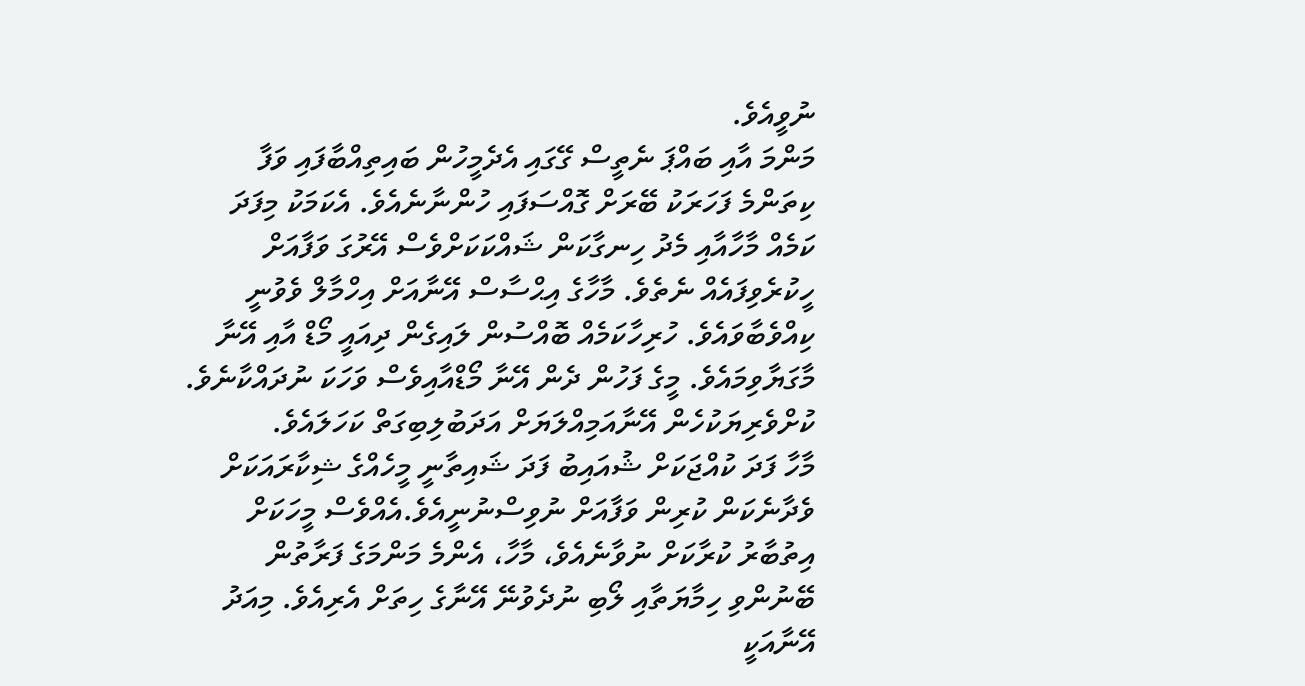ނުވީއެވެ.
މަންމަ އާއި ބައްޕަ ނެތީސް ގޭގައި އެދެމީހުން ބައިތިއްބާފައި ވަފާ ކިތަންމެ ފަހަރަކު ބޭރަށް ގޮއްސަފައި ހުންނާނެއެވެ. އެކަމަކު މިފަދަ ކަމެއް މާހާއާއި މެދު ހިނގާކަން ޝައްކަކަށްވެސް އޭރުގަ ވަފާއަށް ހީކުރެވިފައެއް ނެތެވެ. މާހާގެ އިޙްސާސް އޭނާއަށް އިހްމާލް ވެވުނީ ކިއްވެބާވައެވެ. ހުރިހާކަމެއް ބޮއްސުން ލައިގެން ދިއައީ މޯޑް އާއި އޭނާ މާގަޔާވިމައެވެ. މީގެ ފަހުން ދެން އޭނާ މޯޑްއާއިވެސް ވަހަކަ ނުދައްކާނެވެ. ކުށްވެރިޔަކުހެން އޭނާއަމިއްލަޔަށް އަދަބުލިބިގަތް ކަހަލައެވެ.
މާހާ ފަދަ ކުއްޖަކަށް ޝުއައިބު ފަދަ ޝައިތާނީ މީހެއްގެ ޝިކާރައަކަށް ވެދާނެކަން ކުރިން ވަފާއަށް ނުވިސްނުނީއެވެ.އެއްވެސް މީހަކަށް އިތުބާރު ކުރާކަށް ނުވާނެއެވެ، މާހާ، އެންމެ މަންމަގެ ފަރާތުން ބޭނުންވި ހިމާޔަތާއި ލޯބި ނުދެވުނޭ އޭނާގެ ހިތަށް އެރިއެވެ. މިއަދު އޭނާއަކީ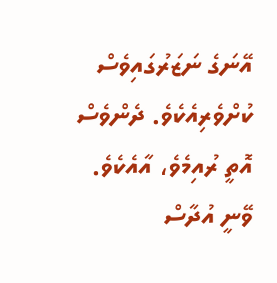އޭނަގެ ނަޒަރުގައިވެސް ކުށްވެރިއެކެވެ. ދެންވެސް އޮތީ ރުއިމެވެ، އާއެކެވެ. ވޭނީ އުދާސް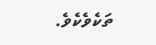ތަކެވެކެވެ.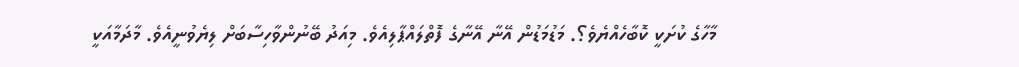މާހާގެ ކުށަކީ ކޮބާހެއްޔެވެ؟. މަޑުމަޑުން އޭނާ އޭނާގެ ފޮތްލައްޕާލިއެވެ. މިއަދު ބޭނުންވާހިސާބަށް ލިޔެވުނީއެވެ. މާދަމާއަކީ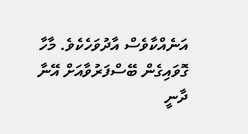އަނެއްކާވެސް އާދުވަހެކެވެ. މާހާ ގޮވައިގެން ބޭސްފަރުވާއަށް އޭނާ ދާނީ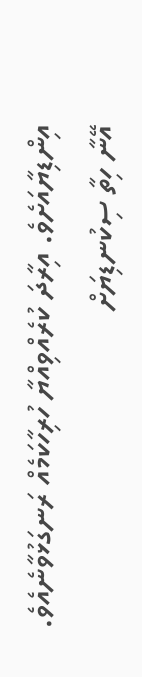އިންޑިޔާއަށެވެ. އިރާދަ ކުރެއްވިއްޔާ ހުރިހާކަމެއް ރަނގަޅުވާނެއެވެ. އޭނާ ހިތާ ސިކުނޑިޔަށް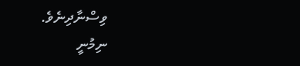ވިސްނާދިނެވެ.
ނިމުނީ